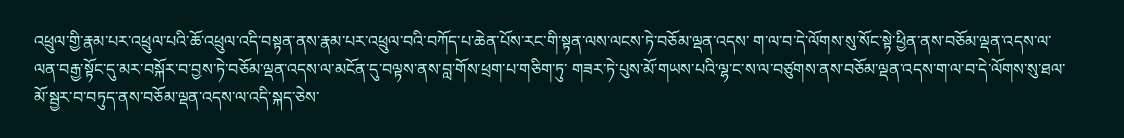འཕྲུལ་གྱི་རྣམ་པར་འཕྲུལ་པའི་ཆོ་འཕྲུལ་འདི་བསྟན་ནས་རྣམ་པར་འཕྲུལ་བའི་བཀོད་པ་ཆེན་པོས་རང་གི་སྟན་ལས་ལངས་ཏེ་བཅོམ་ལྡན་འདས་ ག་ལ་བ་དེ་ལོགས་སུ་སོང་སྟེ་ཕྱིན་ནས་བཅོམ་ལྡན་འདས་ལ་ལན་བརྒྱ་སྟོང་དུ་མར་བསྐོར་བ་བྱས་ཏེ་བཅོམ་ལྡན་འདས་ལ་མངོན་དུ་བལྟས་ནས་བླ་གོས་ཕྲག་པ་གཅིག་ཏུ་ གཟར་ཏེ་པུས་མོ་གཡས་པའི་ལྷ་ང་ས་ལ་བཙུགས་ནས་བཅོམ་ལྡན་འདས་ག་ལ་བ་དེ་ལོགས་སུ་ཐལ་མོ་སྦྱར་བ་བཏུད་ནས་བཅོམ་ལྡན་འདས་ལ་འདི་སྐད་ཅེས་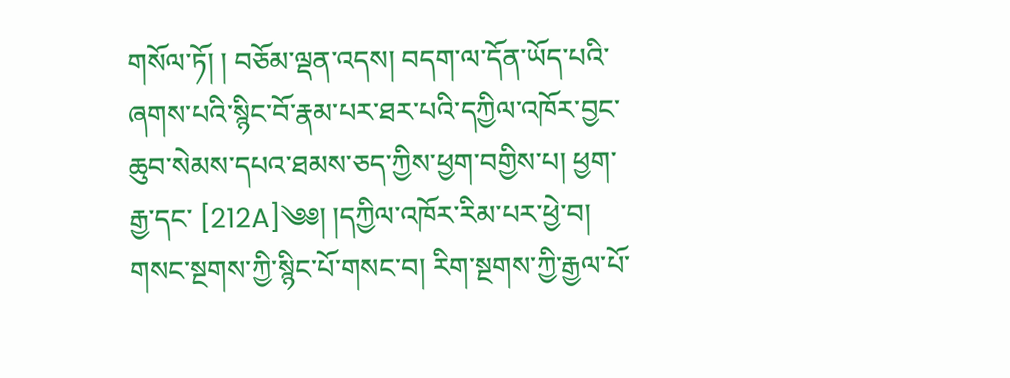གསོལ་ཏོ། ། བཅོམ་ལྡན་འདས། བདག་ལ་དོན་ཡོད་པའི་ཞགས་པའི་སྙིང་བོ་རྣམ་པར་ཐར་པའི་དཀྱིལ་འཁོར་བྱང་ཆུབ་སེམས་དཔའ་ཐམས་ཅད་ཀྱིས་ཕྱག་བགྱིས་པ། ཕྱག་རྒྱ་དང་ [212A]༄༅། །དཀྱིལ་འཁོར་རིམ་པར་ཕྱེ་བ། གསང་སྔགས་ཀྱི་སྙིང་པོ་གསང་བ། རིག་སྔགས་ཀྱི་རྒྱལ་པོ་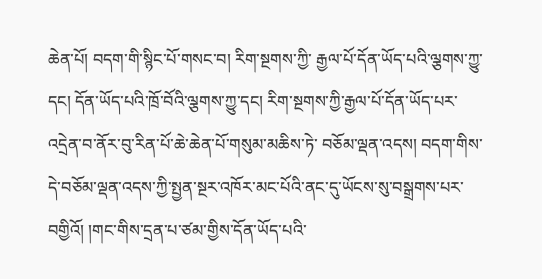ཆེན་པོ། བདག་གི་སྙིང་པོ་གསང་བ། རིག་སྔགས་ཀྱི་ རྒྱལ་པོ་དོན་ཡོད་པའི་ལྕགས་ཀྱུ་དང། དོན་ཡོད་པའི་ཁྲོ་བོའི་ལྕགས་ཀྱུ་དང། རིག་སྔགས་ཀྱི་རྒྱལ་པོ་དོན་ཡོད་པར་འདྲེན་བ་ནོར་བུ་རིན་པོ་ཆེ་ཆེན་པོ་གསུམ་མཆིས་ཏེ་ བཅོམ་ལྡན་འདས། བདག་གིས་དེ་བཅོམ་ལྡན་འདས་ཀྱི་སྤྱན་སྔར་འཁོར་མང་པོའི་ནང་དུ་ཡོངས་སུ་བསྒྲགས་པར་བགྱིའོ། །གང་གིས་དྲན་པ་ཙམ་གྱིས་དོན་ཡོད་པའི་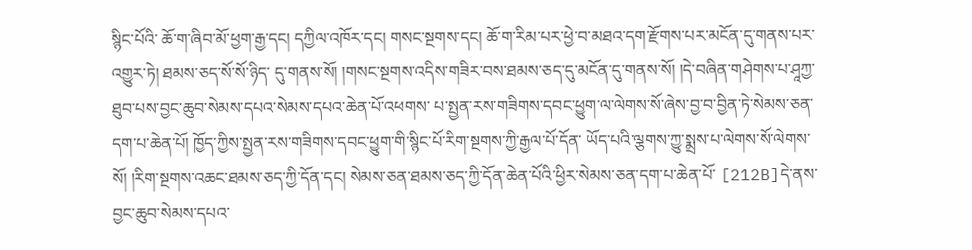སྙིང་པོའི་ ཆོ་ག་ཞིབ་མོ་ཕྱག་རྒྱ་དང། དཀྱིལ་འཁོར་དང། གསང་སྔགས་དང། ཆོ་ག་རིམ་པར་ཕྱེ་བ་མཐའ་དག་རྫོགས་པར་མངོན་དུ་གནས་པར་འགྱུར་ཏེ། ཐམས་ཅད་སོ་སོ་ཉིད་ དུ་གནས་སོ། །གསང་སྔགས་འདིས་གཟིར་བས་ཐམས་ཅད་དུ་མངོན་དུ་གནས་སོ། །དེ་བཞིན་གཤེགས་པ་ཤཱཀྱ་ཐུབ་པས་བྱང་ཆུབ་སེམས་དཔའ་སེམས་དཔའ་ཆེན་པོ་འཕགས་ པ་སྤྱན་རས་གཟིགས་དབང་ཕྱུག་ལ་ལེགས་སོ་ཞེས་བྱ་བ་བྱིན་ཏེ་སེམས་ཅན་དག་པ་ཆེན་པོ། ཁྱོད་ཀྱིས་སྤྱན་རས་གཟིགས་དབང་ཕྱུག་གི་སྙིང་པོ་རིག་སྔགས་ཀྱི་རྒྱལ་པོ་དོན་ ཡོད་པའི་ལྕགས་ཀྱུ་སྨྲས་པ་ལེགས་སོ་ལེགས་སོ། །རིག་སྔགས་འཆང་ཐམས་ཅད་ཀྱི་དོན་དང། སེམས་ཅན་ཐམས་ཅད་ཀྱི་དོན་ཆེན་པོའི་ཕྱིར་སེམས་ཅན་དག་པ་ཆེན་པོ་ [212B]དེ་ནས་བྱང་ཆུབ་སེམས་དཔའ་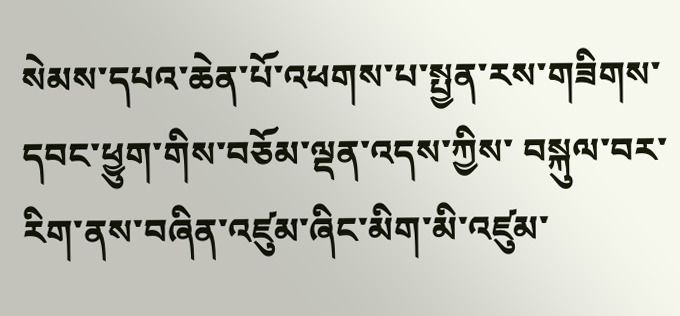སེམས་དཔའ་ཆེན་པོ་འཕགས་པ་སྤྱན་རས་གཟིགས་དབང་ཕྱུག་གིས་བཅོམ་ལྡན་འདས་ཀྱིས་ བསྐུལ་བར་རིག་ནས་བཞིན་འཛུམ་ཞིང་མིག་མི་འཛུམ་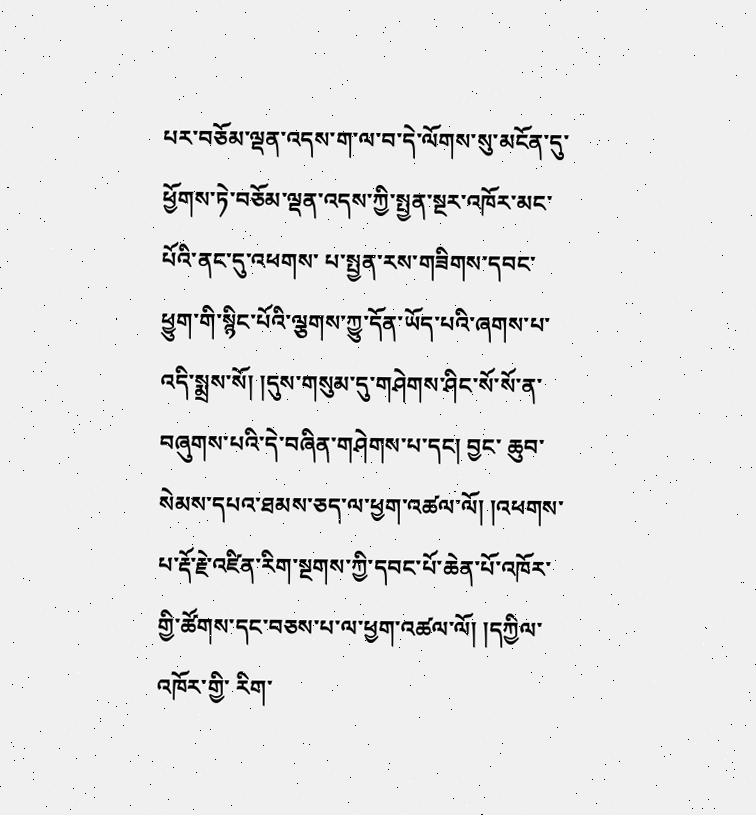པར་བཅོམ་ལྡན་འདས་ག་ལ་བ་དེ་ལོགས་སུ་མངོན་དུ་ཕྱོགས་ཏེ་བཅོམ་ལྡན་འདས་ཀྱི་སྤྱན་སྔར་འཁོར་མང་པོའི་ནང་དུ་འཕགས་ པ་སྤྱན་རས་གཟིགས་དབང་ཕྱུག་གི་སྙིང་པོའི་ལྕགས་ཀྱུ་དོན་ཡོད་པའི་ཞགས་པ་འདི་སྨྲས་སོ། །དུས་གསུམ་དུ་གཤེགས་ཤིང་སོ་སོ་ན་བཞུགས་པའི་དེ་བཞིན་གཤེགས་པ་དང། བྱང་ ཆུབ་སེམས་དཔའ་ཐམས་ཅད་ལ་ཕྱག་འཚལ་ལོ། །འཕགས་པ་རྡོ་རྗེ་འཛིན་རིག་སྔགས་ཀྱི་དབང་པོ་ཆེན་པོ་འཁོར་གྱི་ཚོགས་དང་བཅས་པ་ལ་ཕྱག་འཚལ་ལོ། །དཀྱིལ་འཁོར་གྱི་ རིག་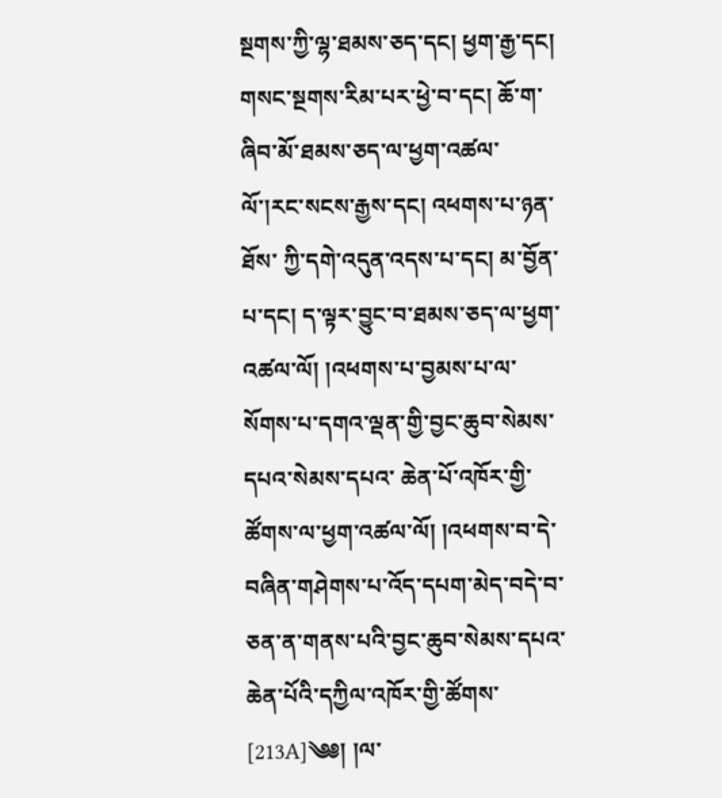སྔགས་ཀྱི་ལྷ་ཐམས་ཅད་དང། ཕྱག་རྒྱ་དང། གསང་སྔགས་རིམ་པར་ཕྱེ་བ་དང། ཆོ་ག་ཞིབ་མོ་ཐམས་ཅད་ལ་ཕྱག་འཚལ་ལོ་།རང་སངས་རྒྱས་དང། འཕགས་པ་ཉན་ཐོས་ ཀྱི་དགེ་འདུན་འདས་པ་དང། མ་བྱོན་པ་དང། ད་ལྟར་བྱུང་བ་ཐམས་ཅད་ལ་ཕྱག་འཚལ་ལོ། །འཕགས་པ་བྱམས་པ་ལ་སོགས་པ་དགའ་ལྡན་གྱི་བྱང་ཆུབ་སེམས་དཔའ་སེམས་དཔའ་ ཆེན་པོ་འཁོར་གྱི་ཚོགས་ལ་ཕྱག་འཚལ་ལོ། །འཕགས་བ་དེ་བཞིན་གཤེགས་པ་འོད་དཔག་མེད་བདེ་བ་ཅན་ན་གནས་པའི་བྱང་ཆུབ་སེམས་དཔའ་ཆེན་པོའི་དཀྱིལ་འཁོར་གྱི་ཚོགས་ [213A]༄༅། །ལ་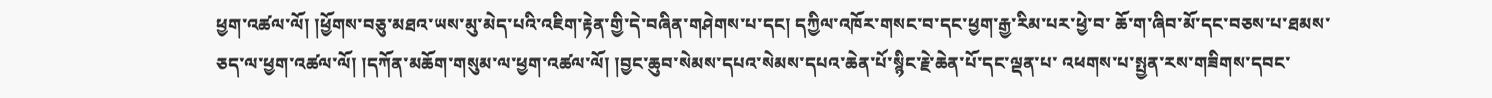ཕྱག་འཚལ་ལོ། །ཕྱོགས་བཅུ་མཐའ་ཡས་མུ་མེད་པའི་འཇིག་རྟེན་གྱི་དེ་བཞིན་གཤེགས་པ་དང། དཀྱིལ་འཁོར་གསང་བ་དང་ཕྱག་རྒྱ་རིམ་པར་ཕྱེ་བ་ ཆོ་ག་ཞིབ་མོ་དང་བཅས་པ་ཐམས་ཅད་ལ་ཕྱག་འཚལ་ལོ། །དཀོན་མཆོག་གསུམ་ལ་ཕྱག་འཚལ་ལོ། །བྱང་ཆུབ་སེམས་དཔའ་སེམས་དཔའ་ཆེན་པོ་སྙིང་རྗེ་ཆེན་པོ་དང་ལྡན་པ་ འཕགས་པ་སྤྱན་རས་གཟིགས་དབང་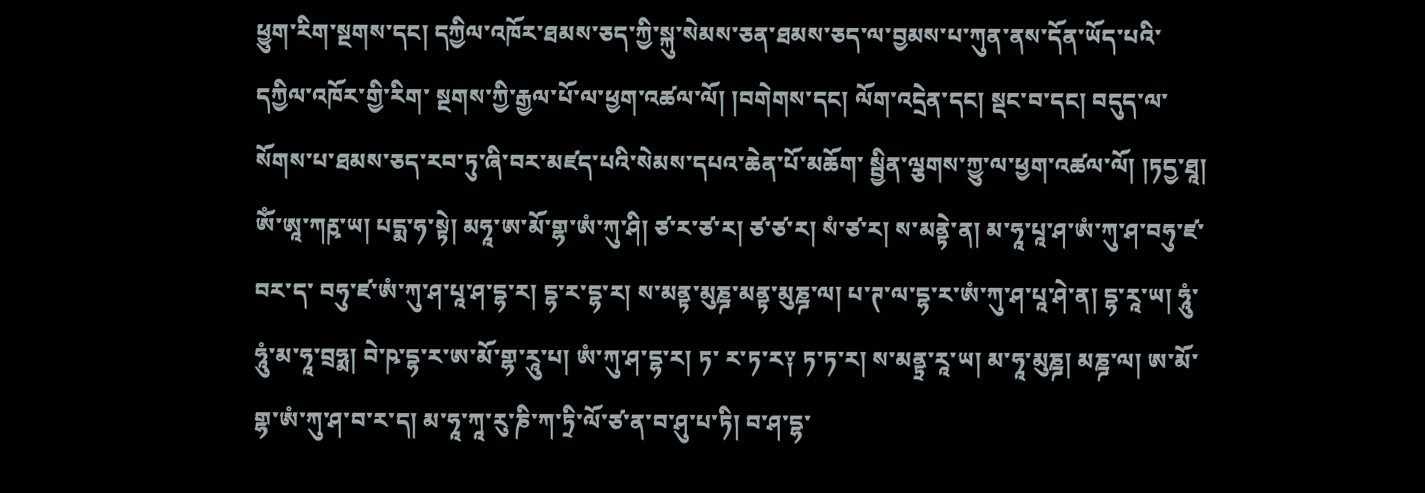ཕྱུག་རིག་སྔགས་དང། དཀྱིལ་འཁོར་ཐམས་ཅད་ཀྱི་སྐུ་སེམས་ཅན་ཐམས་ཅད་ལ་བྱམས་པ་ཀུན་ནས་དོན་ཡོད་པའི་དཀྱིལ་འཁོར་གྱི་རིག་ སྔགས་ཀྱི་རྒྱལ་པོ་ལ་ཕྱག་འཚལ་ལོ། །བགེགས་དང། ལོག་འདྲེན་དང། སྡང་བ་དང། བདུད་ལ་སོགས་པ་ཐམས་ཅད་རབ་ཏུ་ཞི་བར་མཛད་པའི་སེམས་དཔའ་ཆེན་པོ་མཆོག་ སྦྱིན་ལྕགས་ཀྱུ་ལ་ཕྱག་འཚལ་ལོ། །ཏདྱ་ཐཱ། ཨོཾ་ཨཱ་ཀརྵ་ཡ། པདྨ་ཧ་སྟེ། མཧཱ་ཨ་མོ་གྷ་ཨཾ་ཀུ་ཤི། ཙ་ར་ཙ་ར། ཙ་ཙ་ར། སཾ་ཙ་ར། ས་མནྟེ་ན། མ་ཧཱ་པཱ་ཤ་ཨཾ་ཀུ་ཤ་བཧུ་ཛ་བར་ད་ བཧུ་ཛ་ཨཾ་ཀུ་ཤ་པཱ་ཤ་དྷ་ར། དྷ་ར་དྷ་ར། ས་མནྟ་མུཎྜ་མནྟ་མུཎྜ་ལ། པ་ཊ་ལ་དྷ་ར་ཨཾ་ཀུ་ཤ་པཱ་ཤེ་ན། དྷ་རཱ་ཡ། ཧཱུཾ་ཧཱུཾ་མ་ཧཱ་བྲཧྨ། བེ་ཥ་དྷ་ར་ཨ་མོ་གྷ་རཱུ་པ། ཨཾ་ཀུ་ཤ་དྷ་ར། ཏ་ ར་ཏ་ར༑ ཏ་ཏ་ར། ས་མནྟྲ་རཱ་ཡ། མ་ཧཱ་མུཎྜ། མཎྜ་ལ། ཨ་མོ་གྷ་ཨཾ་ཀུ་ཤ་བ་ར་ད། མ་ཧཱ་ཀཱ་རུ་ཎི་ཀ་ཏྲི་ལོ་ཙ་ན་བ་ཤུ་པ་ཏི། བ་ཤ་དྷ་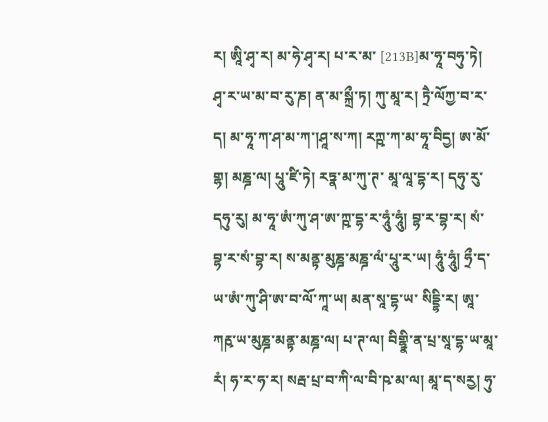ར། ཨཱི་ཤྭ་ར། མ་ཧེ་ཤྭ་ར། པ་ར་མ་ [213B]མ་ཧཱ་བཧུ་ཏེ། ཤྭ་ར་ཡ་མ་བ་རུ་ཎ། ན་མ་སྐྲྀ་ཏ། ཀུ་མཱ་ར། ཏྲཻ་ལོཀྱ་བ་ར་ད། མ་ཧཱ་ཀ་ཤ་མ་ཀ་།ཤཱ་ས་ཀ། རཀྵ་ཀ་མ་ཧཱ་བིདྱ། ཨ་མོ་གྷ། མཎྜ་ལ། པཱུ་ཛི་ཏེ། རཏྣ་མ་ཀུ་ཊ་ མཱ་ལཱ་དྷ་ར། དཧུ་རུ་དཧུ་རུ། མ་ཧཱ་ཨཾ་ཀུ་ཤ་ཨ་ཀྵ་དྷ་ར་ཧཱུཾ་ཧཱུཾ། བྷ་ར་བྷ་ར། སཾ་བྷ་ར་སཾ་བྷ་ར། ས་མནྟ་མུཎྜ་མཎྜ་ལཾ་པཱུ་ར་ཡ། ཧཱུཾ་ཧཱུཾ། ཧྲྀ་ད་ཡ་ཨཾ་ཀུ་ཤི་ཨ་བ་ལོ་ཀཱ་ཡ། མན་སཱ་དྷ་ཡ་ སིདྡྷི་ར། ཨཱ་ཀརྵ་ཡ་མུཎྜ་མནྟ་མཎྜ་ལ། པ་ཊ་ལ། བིགྷྣི་ན་པྲ་སཱ་དྷ་ཡ་མཱ་རཾ། ཧ་ར་ཧ་ར། སརྦ་པྲ་བ་ཀི་ལ་བི་ཥ་མ་ལ། མཱ་ད་སརྱ། ཧུ་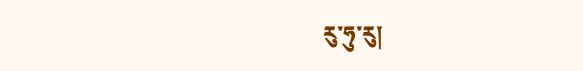རུ་ཧུ་རུ།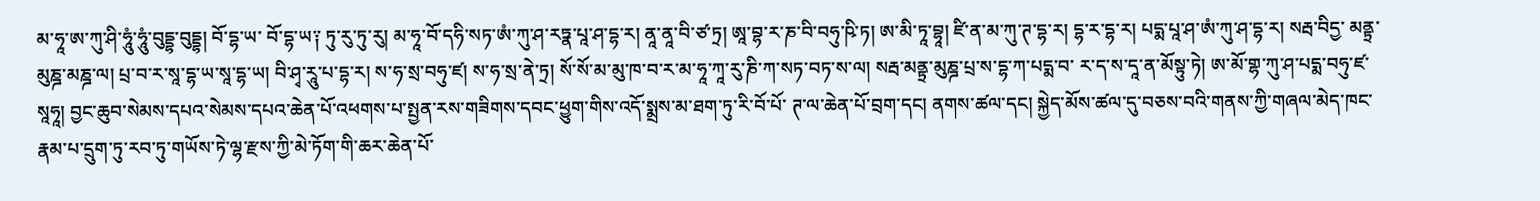མ་ཧཱ་ཨ་ཀུ་ཤི་ཧཱུཾ་ཧཱུཾ་བུདྡྷ་བུདྡྷ། བོ་དྷ་ཡ་ བོ་དྷ་ཡ༑ ཏུ་རུ་ཏུ་རུ། མ་ཧཱ་བོ་དཧི་སཏ་ཨཾ་ཀུ་ཤ་རཏྣ་པཱ་ཤ་དྷ་ར། ནཱ་ནཱ་བི་ཙ་ཏྲ། ཨཱ་བྷ་ར་ཎ་བི་བཧུ་ཥི་ཏ། ཨ་མི་ཏཱ་བྷཱ། ཛི་ན་མ་ཀུ་ཊ་དྷ་ར། དྷ་ར་དྷ་ར། པདྨ་པཱ་ཤ་ཨཾ་ཀུ་ཤ་དྷ་ར། སརྦ་བིདྱ་ མནྟྲ་མུཎྜ་མཎྜ་ལ། པྲ་བ་ར་སཱ་དྷ་ཡ་སཱ་དྷ་ཡ། བི་ཤྭ་རཱུ་པ་དྷ་ར། ས་ཧ་སྲ་བཧུ་ཛ། ས་ཧ་སྲ་ནེ་ཏྲ། སོ་སོ་མ་མུ་ཁ་བ་ར་མ་ཧཱ་ཀཱ་རུ་ཎི་ཀ་སཏ་བཏ་ས་ལ། སརྦ་མནྟྲ་མུཎྜ་པྲ་ས་དྷ་ཀ་པདྨ་བ་ ར་ད་ས་དཱ་ན་མོསྟུ་ཏེ། ཨ་མོ་གྷ་ཀུ་ཤ་པདྨ་བཧུ་ཛ་སཱཧཱ། བྱང་ཆུབ་སེམས་དཔའ་སེམས་དཔའ་ཆེན་པོ་འཕགས་པ་སྤྱན་རས་གཟིགས་དབང་ཕྱུག་གིས་འདོ་སྨྲས་མ་ཐག་ཏུ་རི་བོ་པོ་ ཊ་ལ་ཆེན་པོ་བྲག་དང། ནགས་ཚལ་དང། སྐྱེད་མོས་ཚལ་དུ་བཅས་བའི་གནས་ཀྱི་གཞལ་མེད་ཁང་རྣམ་པ་དྲུག་ཏུ་རབ་ཏུ་གཡོས་ཏེ་ལྷ་རྫས་ཀྱི་མེ་ཏོག་གི་ཆར་ཆེན་པོ་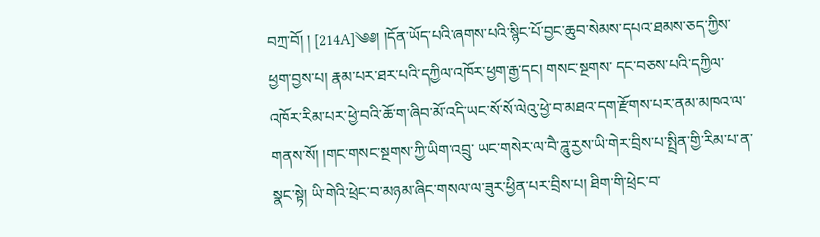བཀྲ་བོ། ། [214A]༄༅། །དོན་ཡོད་པའི་ཞགས་པའི་སྙིང་པོ་བྱང་ཆུབ་སེམས་དཔའ་ཐམས་ཅད་ཀྱིས་ཕྱག་བྱས་པ། རྣམ་པར་ཐར་པའི་དཀྱིལ་འཁོར་ཕྱག་རྒྱ་དང། གསང་སྔགས་ དང་བཅས་པའི་དཀྱིལ་འཁོར་རིམ་པར་ཕྱེ་བའི་ཆོ་ག་ཞིབ་མོ་འདི་ཡང་སོ་སོ་ལེའུ་ཕྱེ་བ་མཐའ་དག་རྫོགས་པར་ནམ་མཁའ་ལ་གནས་སོ། །གང་གསང་སྔགས་ཀྱི་ཡིག་འབྲུ་ ཡང་གསེར་ལ་བཻ་ཌཱུ་རྱས་ཡི་གེར་བྲིས་པ་སྤྲིན་གྱི་རིམ་པ་ན་སྣང་སྟེ། ཡི་གེའི་ཕྲེང་བ་མཉམ་ཞིང་གསལ་ལ་ཟུར་ཕྱིན་པར་བྲིས་པ། ཐིག་གི་ཕྲེང་བ་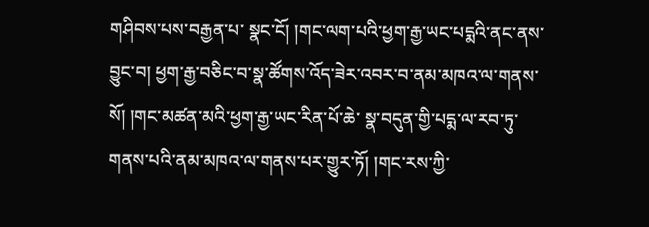གཤིབས་པས་བརྒྱན་པ་ སྣང་ངོ། །གང་ལག་པའི་ཕྱག་རྒྱ་ཡང་པདྨའི་ནང་ནས་བྱུང་བ། ཕྱག་རྒྱ་བཅིང་བ་སྣ་ཚོགས་འོད་ཟེར་འབར་བ་ནམ་མཁའ་ལ་གནས་སོ། །གང་མཚན་མའི་ཕྱག་རྒྱ་ཡང་རིན་པོ་ཆེ་ སྣ་བདུན་གྱི་པདྨ་ལ་རབ་ཏུ་གནས་པའི་ནམ་མཁའ་ལ་གནས་པར་གྱུར་ཏོ། །གང་རས་ཀྱི་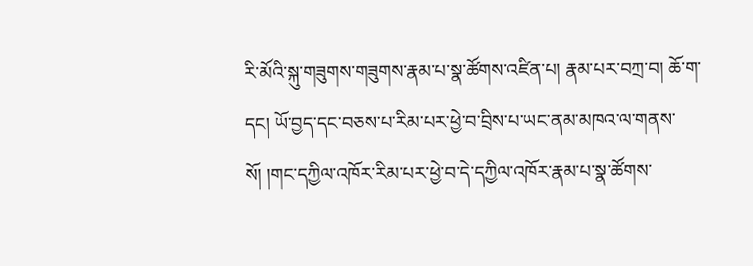རི་མོའི་སྐུ་གཟུགས་གཟུགས་རྣམ་པ་སྣ་ཚོགས་འཛིན་པ། རྣམ་པར་བཀྲ་བ། ཆོ་ག་ དང། ཡོ་བྱད་དང་བཅས་པ་རིམ་པར་ཕྱེ་བ་བྲིས་པ་ཡང་ནམ་མཁའ་ལ་གནས་སོ། །གང་དཀྱིལ་འཁོར་རིམ་པར་ཕྱེ་བ་དེ་དཀྱིལ་འཁོར་རྣམ་པ་སྣ་ཚོགས་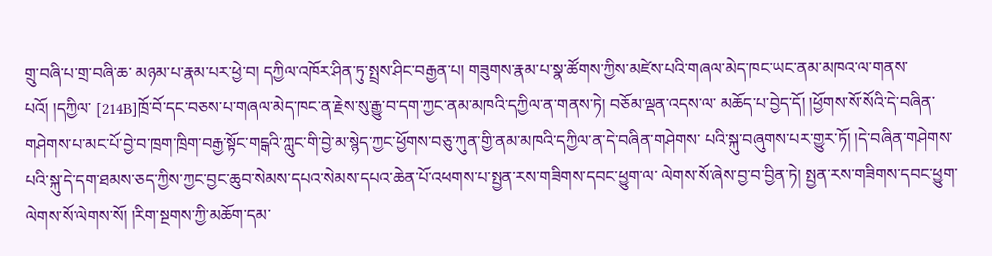གྲུ་བཞི་པ་གྲ་བཞི་ཆ་ མཉམ་པ་རྣམ་པར་ཕྱེ་བ། དཀྱིལ་འཁོར་ཤིན་ཏུ་སྤྲས་ཤིང་བརྒྱན་པ། གཟུགས་རྣམ་པ་སྣ་ཚོགས་ཀྱིས་མཛེས་པའི་གཞལ་མེད་ཁང་ཡང་ནམ་མཁའ་ལ་གནས་པའོ། །དཀྱིལ་ [214B]ཁྲོ་བོ་དང་བཅས་པ་གཞལ་མེད་ཁང་ན་རྗེས་སུ་རྒྱུ་བ་དག་ཀྱང་ནམ་མཁའི་དཀྱིལ་ན་གནས་ཏེ། བཅོམ་ལྡན་འདས་ལ་ མཆོད་པ་བྱེད་དོ། །ཕྱོགས་སོ་སོའི་དེ་བཞིན་གཤེགས་པ་མང་པོ་བྱེ་བ་ཁྲག་ཁྲིག་བརྒྱ་སྟོང་གངྒའི་ཀླུང་གི་བྱེ་མ་སྙེད་ཀྱང་ཕྱོགས་བཅུ་ཀུན་གྱི་ནམ་མཁའི་དཀྱིལ་ན་དེ་བཞིན་གཤེགས་ པའི་སྐུ་བཞུགས་པར་གྱུར་ཏོ། །དེ་བཞིན་གཤེགས་པའི་སྐུ་དེ་དག་ཐམས་ཅད་ཀྱིས་ཀྱང་བྱང་ཆུབ་སེམས་དཔའ་སེམས་དཔའ་ཆེན་པོ་འཕགས་པ་སྤྱན་རས་གཟིགས་དབང་ཕྱུག་ལ་ ལེགས་སོ་ཞེས་བྱ་བ་བྱིན་ཏེ། སྤྱན་རས་གཟིགས་དབང་ཕྱུག་ལེགས་སོ་ལེགས་སོ། །རིག་སྔགས་ཀྱི་མཆོག་དམ་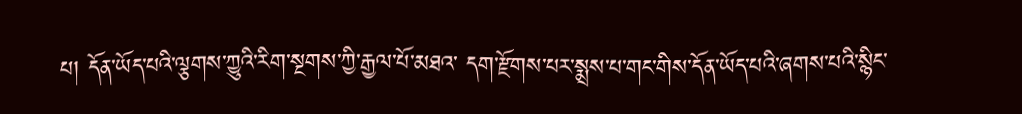པ། དོན་ཡོད་པའི་ལྕགས་ཀྱུའི་རིག་སྔགས་ཀྱི་རྒྱལ་པོ་མཐའ་ དག་རྫོགས་པར་སྨྲས་པ་གང་གིས་དོན་ཡོད་པའི་ཞགས་པའི་སྙིང་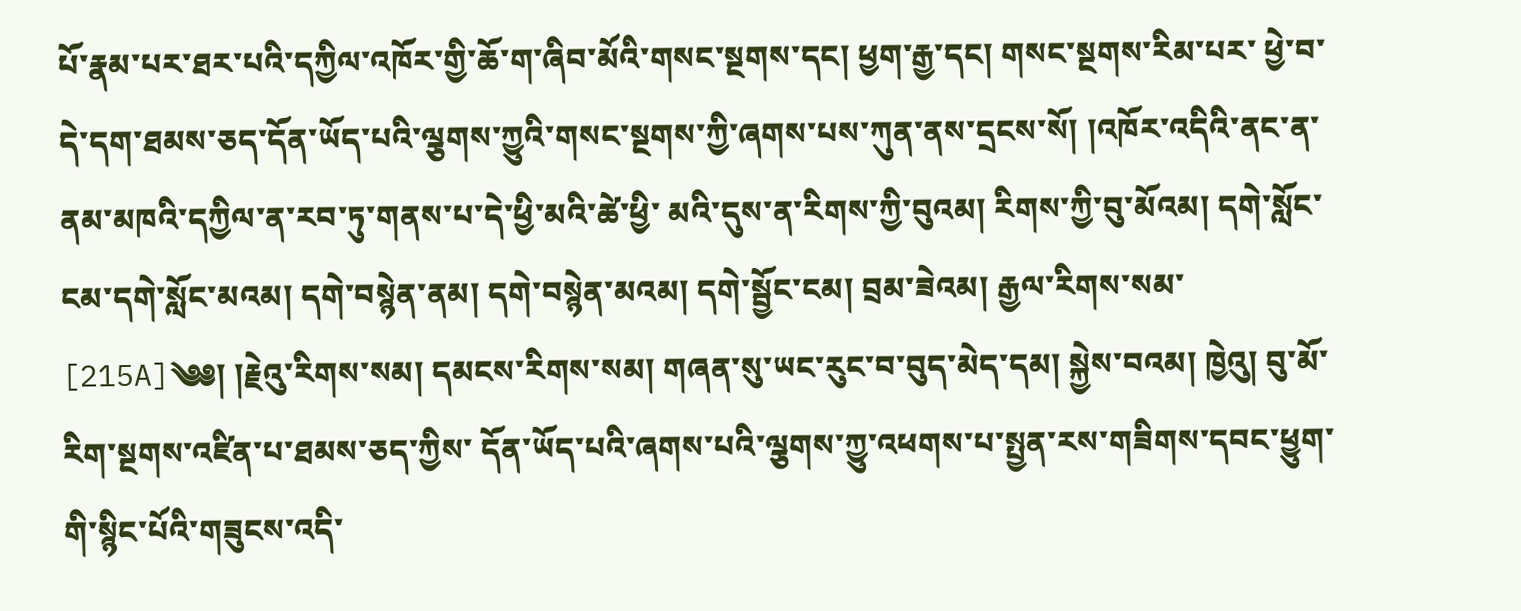པོ་རྣམ་པར་ཐར་པའི་དཀྱིལ་འཁོར་གྱི་ཆོ་ག་ཞིབ་མོའི་གསང་སྔགས་དང། ཕྱག་རྒྱ་དང། གསང་སྔགས་རིམ་པར་ ཕྱེ་བ་དེ་དག་ཐམས་ཅད་དོན་ཡོད་པའི་ལྕགས་ཀྱུའི་གསང་སྔགས་ཀྱི་ཞགས་པས་ཀུན་ནས་དྲངས་སོ། །འཁོར་འདིའི་ནང་ན་ནམ་མཁའི་དཀྱིལ་ན་རབ་ཏུ་གནས་པ་དེ་ཕྱི་མའི་ཚེ་ཕྱི་ མའི་དུས་ན་རིགས་ཀྱི་བུའམ། རིགས་ཀྱི་བུ་མོའམ། དགེ་སློང་ངམ་དགེ་སློང་མའམ། དགེ་བསྙེན་ནམ། དགེ་བསྙེན་མའམ། དགེ་སྦྱོང་ངམ། བྲམ་ཟེའམ། རྒྱལ་རིགས་སམ་ [215A]༄༅། །རྗེའུ་རིགས་སམ། དམངས་རིགས་སམ། གཞན་སུ་ཡང་རུང་བ་བུད་མེད་དམ། སྐྱེས་བའམ། ཁྱེའུ། བུ་མོ་རིག་སྔགས་འཛིན་པ་ཐམས་ཅད་ཀྱིས་ དོན་ཡོད་པའི་ཞགས་པའི་ལྕགས་ཀྱུ་འཕགས་པ་སྤྱན་རས་གཟིགས་དབང་ཕྱུག་གི་སྙིང་པོའི་གཟུངས་འདི་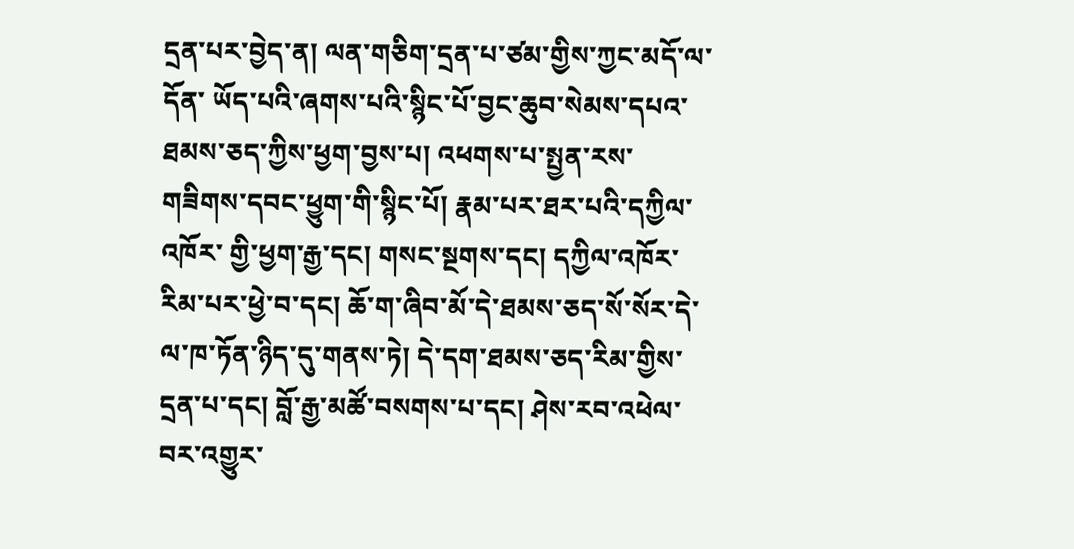དྲན་པར་བྱེད་ན། ལན་གཅིག་དྲན་པ་ཙམ་གྱིས་ཀྱང་མདོ་ལ་དོན་ ཡོད་པའི་ཞགས་པའི་སྙིང་པོ་བྱང་ཆུབ་སེམས་དཔའ་ཐམས་ཅད་ཀྱིས་ཕྱག་བྱས་པ། འཕགས་པ་སྤྱན་རས་གཟིགས་དབང་ཕྱུག་གི་སྙིང་པོ། རྣམ་པར་ཐར་པའི་དཀྱིལ་འཁོར་ གྱི་ཕྱག་རྒྱ་དང། གསང་སྔགས་དང། དཀྱིལ་འཁོར་རིམ་པར་ཕྱེ་བ་དང། ཆོ་ག་ཞིབ་མོ་དེ་ཐམས་ཅད་སོ་སོར་དེ་ལ་ཁ་ཏོན་ཉིད་དུ་གནས་ཏེ། དེ་དག་ཐམས་ཅད་རིམ་གྱིས་ དྲན་པ་དང། བློ་རྒྱ་མཚོ་བསགས་པ་དང། ཤེས་རབ་འཕེལ་བར་འགྱུར་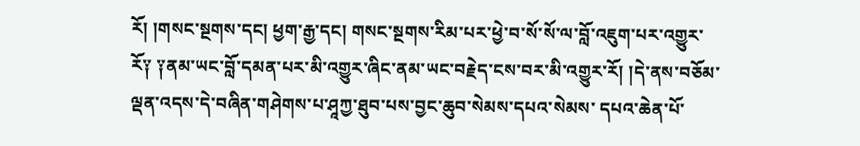རོ། །གསང་སྔགས་དང། ཕྱག་རྒྱ་དང། གསང་སྔགས་རིམ་པར་ཕྱེ་བ་སོ་སོ་ལ་བློ་འཇུག་པར་འགྱུར་ རོ༑ ༑ནམ་ཡང་བློ་དམན་པར་མི་འགྱུར་ཞིང་ནམ་ཡང་བརྗེད་ངས་བར་མི་འགྱུར་རོ། །དེ་ནས་བཅོམ་ལྡན་འདས་དེ་བཞིན་གཤེགས་པ་ཤཱཀྱ་ཐུབ་པས་བྱང་ཆུབ་སེམས་དཔའ་སེམས་ དཔའ་ཆེན་པོ་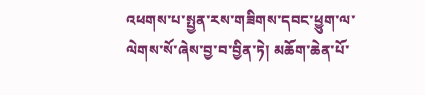འཕགས་པ་སྤྱན་རས་གཟིགས་དབང་ཕྱུག་ལ་ལེགས་སོ་ཞེས་བྱ་བ་བྱིན་ཏེ། མཆོག་ཆེན་པོ་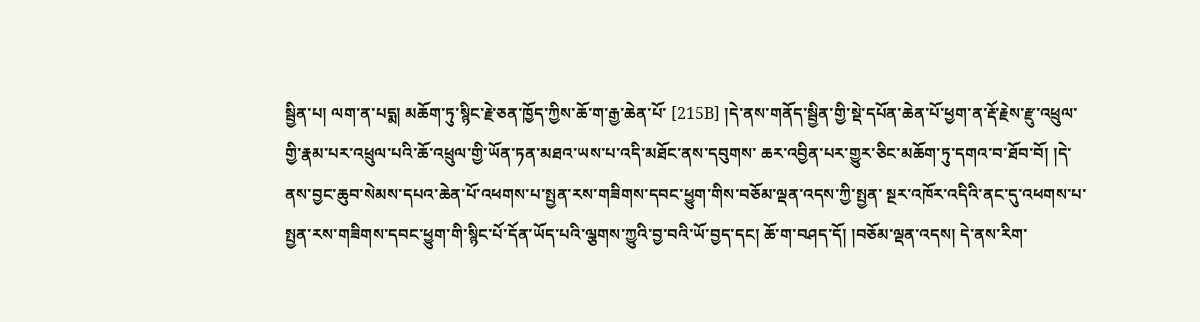སྦྱིན་པ། ལག་ན་པདྨ། མཆོག་ཏུ་སྙིང་རྗེ་ཅན་ཁྱོད་ཀྱིས་ཆོ་ག་རྒྱ་ཆེན་པོ་ [215B] །དེ་ནས་གནོད་སྦྱིན་གྱི་སྡེ་དཔོན་ཆེན་པོ་ཕྱག་ན་རྡོ་རྗེས་རྫུ་འཕྲུལ་གྱི་རྣམ་པར་འཕྲུལ་པའི་ཆོ་འཕྲུལ་གྱི་ཡོན་ཏན་མཐའ་ཡས་པ་འདི་མཐོང་ནས་དབུགས་ ཆར་འབྱིན་པར་གྱུར་ཅིང་མཆོག་ཏུ་དགའ་བ་ཐོབ་བོ། །དེ་ནས་བྱང་ཆུབ་སེམས་དཔའ་ཆེན་པོ་འཕགས་པ་སྤྱན་རས་གཟིགས་དབང་ཕྱུག་གིས་བཅོམ་ལྡན་འདས་ཀྱི་སྤྱན་ སྔར་འཁོར་འདིའི་ནང་དུ་འཕགས་པ་སྤྱན་རས་གཟིགས་དབང་ཕྱུག་གི་སྙིང་པོ་དོན་ཡོད་པའི་ལྕགས་ཀྱུའི་བྱ་བའི་ཡོ་བྱད་དང། ཆོ་ག་བཤད་དོ། །བཅོམ་ལྡན་འདས། དེ་ནས་རིག་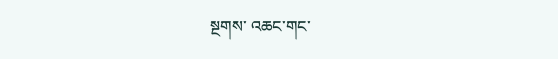སྔགས་ འཆང་གང་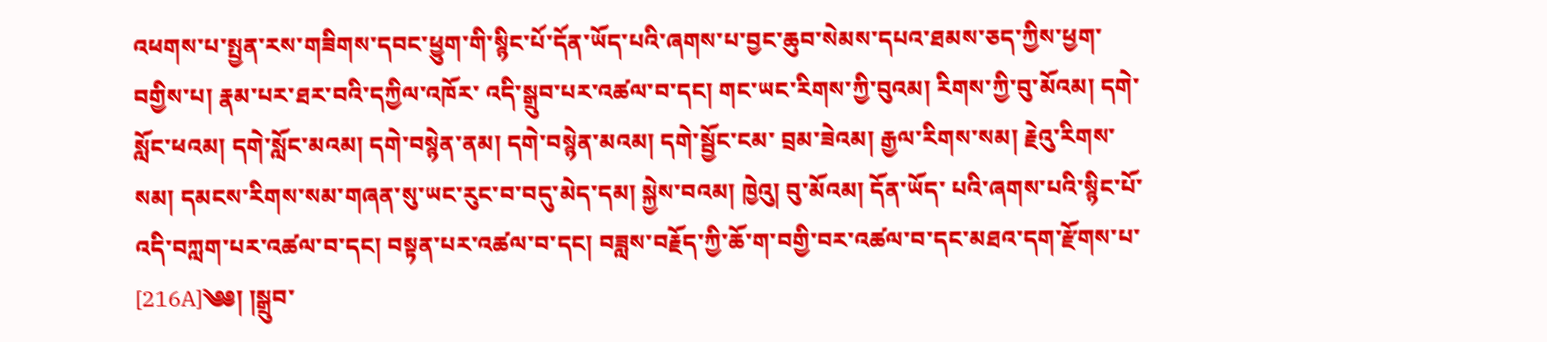འཕགས་པ་སྤྱན་རས་གཟིགས་དབང་ཕྱུག་གི་སྙིང་པོ་དོན་ཡོད་པའི་ཞགས་པ་བྱང་ཆུབ་སེམས་དཔའ་ཐམས་ཅད་ཀྱིས་ཕྱག་བགྱིས་པ། རྣམ་པར་ཐར་བའི་དཀྱིལ་འཁོར་ འདི་སྒྲུབ་པར་འཚལ་བ་དང། གང་ཡང་རིགས་ཀྱི་བུའམ། རིགས་ཀྱི་བུ་མོའམ། དགེ་སློང་ཕའམ། དགེ་སློང་མའམ། དགེ་བསྙེན་ནམ། དགེ་བསྙེན་མའམ། དགེ་སྦྱོང་ངམ་ བྲམ་ཟེའམ། རྒྱལ་རིགས་སམ། རྗེའུ་རིགས་སམ། དམངས་རིགས་སམ་གཞན་སུ་ཡང་རུང་བ་བདུ་མེད་དམ། སྐྱེས་བའམ། ཁྱེའུ། བུ་མོའམ། དོན་ཡོད་ པའི་ཞགས་པའི་སྙིང་པོ་འདི་བཀླག་པར་འཚལ་བ་དང། བསྟན་པར་འཚལ་བ་དང། བཟླས་བརྗོད་ཀྱི་ཆོ་ག་བགྱི་བར་འཚལ་བ་དང་མཐའ་དག་རྫོགས་པ་ [216A]༄༅། །སྒྲུབ་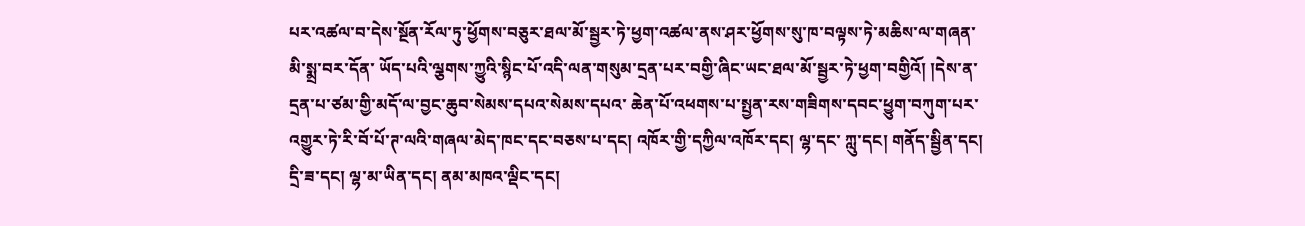པར་འཚལ་བ་དེས་སྔོན་རོལ་ཏུ་ཕྱོགས་བཅུར་ཐལ་མོ་སྦྱར་ཏེ་ཕྱག་འཚལ་ནས་ཤར་ཕྱོགས་སུ་ཁ་བལྟས་ཏེ་མཆིས་ལ་གཞན་མི་སྨྲ་བར་དོན་ ཡོད་པའི་ལྕགས་ཀྱུའི་སྙིང་པོ་འདི་ལན་གསུམ་དྲན་པར་བགྱི་ཞིང་ཡང་ཐལ་མོ་སྦྱར་ཏེ་ཕྱག་བགྱིའོ། །དེས་ན་དྲན་པ་ཙམ་གྱི་མདོ་ལ་བྱང་ཆུབ་སེམས་དཔའ་སེམས་དཔའ་ ཆེན་པོ་འཕགས་པ་སྤྱན་རས་གཟིགས་དབང་ཕྱུག་བཀུག་པར་འགྱུར་ཏེ་རི་བོ་པོ་ཊ་ལའི་གཞལ་མེད་ཁང་དང་བཅས་པ་དང། འཁོར་གྱི་དཀྱིལ་འཁོར་དང། ལྷ་དང་ ཀླུ་དང། གནོད་སྦྱིན་དང། དྲི་ཟ་དང། ལྷ་མ་ཡིན་དང། ནམ་མཁའ་ལྡིང་དང།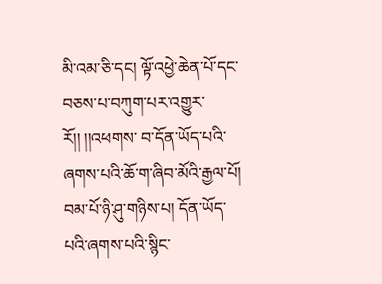མི་འམ་ཅི་དང། ལྟོ་འཕྱེ་ཆེན་པོ་དང་བཅས་པ་བཀུག་པར་འགྱུར་རོ།། །།འཕགས་ བ་དོན་ཡོད་པའི་ཞགས་པའི་ཆོ་ག་ཞིབ་མོའི་རྒྱལ་པོ། བམ་པོ་ཉི་ཤུ་གཉིས་པ། དོན་ཡོད་པའི་ཞགས་པའི་སྙིང་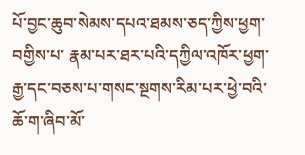པོ་བྱང་ཆུབ་སེམས་དཔའ་ཐམས་ཅད་ཀྱིས་ཕྱག་བགྱིས་པ་ རྣམ་པར་ཐར་པའི་དཀྱིལ་འཁོར་ཕྱག་རྒྱ་དང་བཅས་པ་གསང་སྔགས་རིམ་པར་ཕྱེ་བའི་ཆོ་ག་ཞིབ་མོ་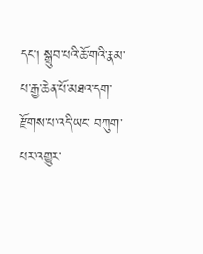དང། སྒྲུབ་པའི་ཆོ་གའི་རྣམ་པ་རྒྱ་ཆེན་པོ་མཐའ་དག་རྫོགས་པ་འདི་ཡང་ བཀུག་པར་འགྱུར་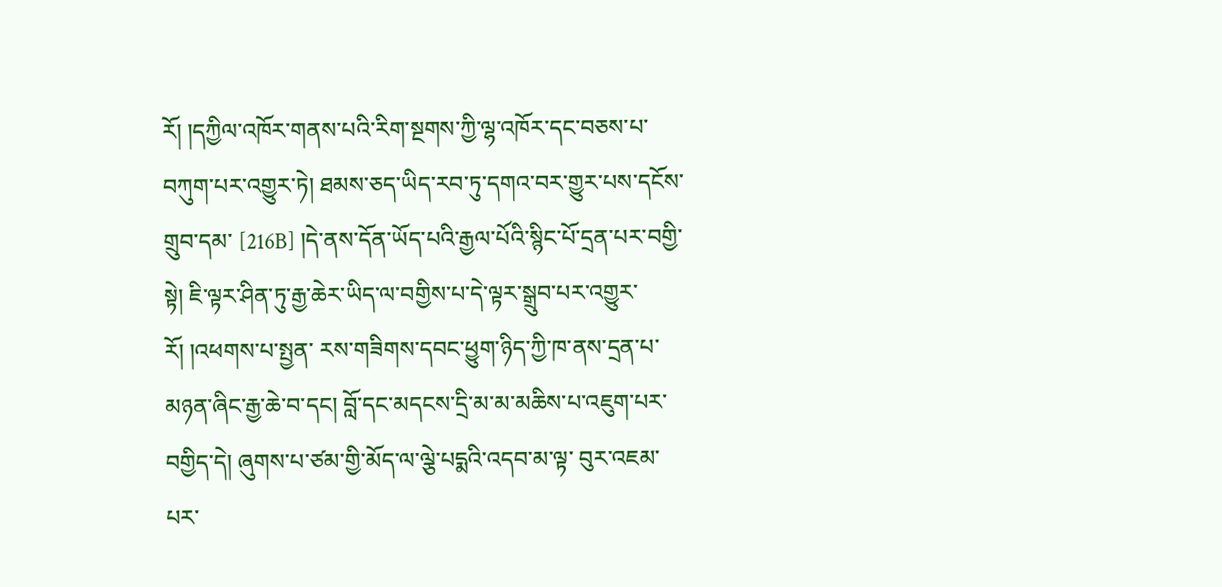རོ། །དཀྱིལ་འཁོར་གནས་པའི་རིག་སྔགས་ཀྱི་ལྷ་འཁོར་དང་བཅས་པ་བཀུག་པར་འགྱུར་ཏེ། ཐམས་ཅད་ཡིད་རབ་ཏུ་དགའ་བར་གྱུར་པས་དངོས་གྲུབ་དམ་ [216B] །དེ་ནས་དོན་ཡོད་པའི་རྒྱལ་པོའི་སྙིང་པོ་དྲན་པར་བགྱི་སྟེ། ཇི་ལྟར་ཤིན་ཏུ་རྒྱ་ཆེར་ཡིད་ལ་བགྱིས་པ་དེ་ལྟར་སྒྲུབ་པར་འགྱུར་རོ། །འཕགས་པ་སྤྱན་ རས་གཟིགས་དབང་ཕྱུག་ཉིད་ཀྱི་ཁ་ནས་དྲན་པ་མཉན་ཞིང་རྒྱ་ཆེ་བ་དང། བློ་དང་མདངས་དྲི་མ་མ་མཆིས་པ་འཇུག་པར་བགྱིད་དེ། ཞུགས་པ་ཙམ་གྱི་མོད་ལ་ལྕེ་པདྨའི་འདབ་མ་ལྟ་ བུར་འཇམ་པར་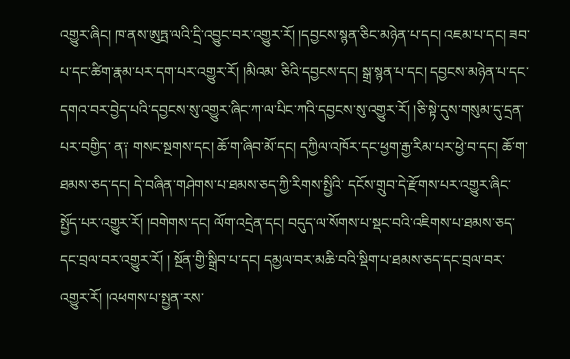འགྱུར་ཞིང། ཁ་ནས་ཨུཏྤ་ལའི་དྲི་འབྱུང་བར་འགྱུར་རོ། །དབྱངས་སྙན་ཅིང་མཉེན་པ་དང། འཇམ་པ་དང། ཟབ་པ་དང་ཚིག་རྣམ་པར་དག་པར་འགྱུར་རོ། །མིའམ་ ཅིའི་དབྱངས་དང། སྒྲ་སྙན་པ་དང། དབྱངས་མཉེན་པ་དང་དགའ་བར་བྱེད་པའི་དབྱངས་སུ་འགྱུར་ཞིང་ཀ་ལ་པིང་ཀའི་དབྱངས་སུ་འགྱུར་རོ། །ཅི་སྟེ་དུས་གསུམ་དུ་དྲན་པར་བགྱིད་ ན༑ གསང་སྔགས་དང། ཆོ་ག་ཞིབ་མོ་དང། དཀྱིལ་འཁོར་དང་ཕྱག་རྒྱ་རིམ་པར་ཕྱེ་བ་དང། ཆོ་ག་ཐམས་ཅད་དང། དེ་བཞིན་གཤེགས་པ་ཐམས་ཅད་ཀྱི་རིགས་སྤྱིའི་ དངོས་གྲུབ་དེ་རྫོགས་པར་འགྱུར་ཞིང་སྤྱོད་པར་འགྱུར་རོ། །བགེགས་དང། ལོག་འདྲེན་དང། བདུད་ལ་སོགས་པ་སྡང་བའི་འཇིགས་པ་ཐམས་ཅད་དང་བྲལ་བར་འགྱུར་རོ། ། སྔོན་གྱི་སྒྲིབ་པ་དང། དམྱལ་བར་མཆི་བའི་སྡིག་པ་ཐམས་ཅད་དང་བྲལ་བར་འགྱུར་རོ། །འཕགས་པ་སྤྱན་རས་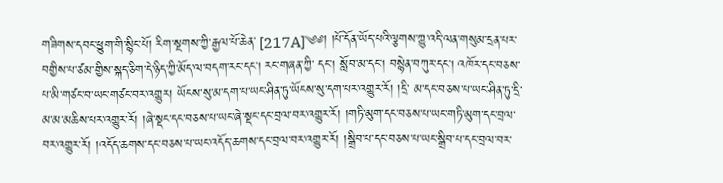གཟིགས་དབང་ཕྱུག་གི་སྙིང་པོ། རིག་སྔགས་ཀྱི་རྒྱལ་པོ་ཆེན་ [217A]༄༅། །པོ་དོན་ཡོད་པའི་ལྕགས་ཀྱུ་འདི་ལན་གསུམ་དྲན་པར་བགྱིས་པ་ཙམ་གྱིས་སྐད་ཅིག་དེ་ཉིད་ཀྱི་མོད་ལ་བདག་རང་དང། རང་གཞན་ཀྱི་ དང། སློབ་མ་དང། བསྙེན་བཀུར་དང། འཁོར་དང་བཅས་པ་མི་གཙང་བ་ཡང་གཙང་བར་འགྱུར། ཡོངས་སུ་མ་དག་པ་ཡང་ཤིན་ཏུ་ཡོངས་སུ་དག་པར་འགྱུར་རོ། །དྲི་ མ་དང་བཅས་པ་ཡང་ཤིན་ཏུ་དྲི་མ་མ་མཆིས་པར་འགྱུར་རོ། །ཞེ་སྡང་དང་བཅས་པ་ཡང་ཞེ་སྡང་དང་བྲལ་བར་འགྱུར་རོ། །གཏི་མུག་དང་བཅས་པ་ཡང་གཏི་མུག་དང་བྲལ་ བར་འགྱུར་རོ། །འདོད་ཆགས་དང་བཅས་པ་ཡང་འདོད་ཆགས་དང་བྲལ་བར་འགྱུར་རོ། །སྒྲིབ་པ་དང་བཅས་པ་ཡང་སྒྲིབ་པ་དང་བྲལ་བར་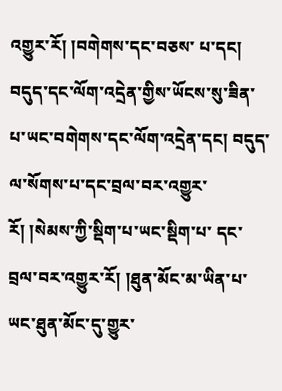འགྱུར་རོ། །བགེགས་དང་བཅས་ པ་དང། བདུད་དང་ལོག་འདྲེན་གྱིས་ཡོངས་སུ་ཟིན་པ་ཡང་བགེགས་དང་ལོག་འདྲེན་དང། བདུད་ལ་སོགས་པ་དང་བྲལ་བར་འགྱུར་རོ། །སེམས་ཀྱི་སྡིག་པ་ཡང་སྡིག་པ་ དང་བྲལ་བར་འགྱུར་རོ། །ཐུན་མོང་མ་ཡིན་པ་ཡང་ཐུན་མོང་དུ་གྱུར་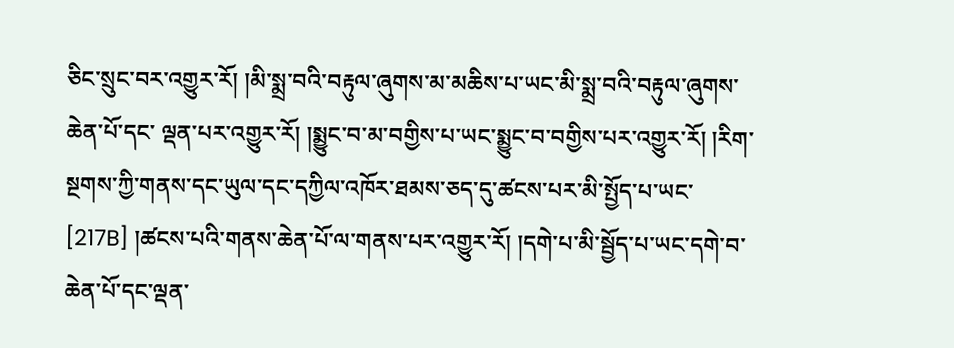ཅིང་སྲུང་བར་འགྱུར་རོ། །མི་སྨྲ་བའི་བརྟུལ་ཞུགས་མ་མཆིས་པ་ཡང་མི་སྨྲ་བའི་བརྟུལ་ཞུགས་ཆེན་པོ་དང་ ལྡན་པར་འགྱུར་རོ། །སྨྱུང་བ་མ་བགྱིས་པ་ཡང་སྨྱུང་བ་བགྱིས་པར་འགྱུར་རོ། །རིག་སྔགས་ཀྱི་གནས་དང་ཡུལ་དང་དཀྱིལ་འཁོར་ཐམས་ཅད་དུ་ཚངས་པར་མི་སྤྱོད་པ་ཡང་ [217B] །ཚངས་པའི་གནས་ཆེན་པོ་ལ་གནས་པར་འགྱུར་རོ། །དགེ་པ་མི་སྦྱོད་པ་ཡང་དགེ་བ་ཆེན་པོ་དང་ལྡན་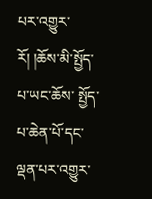པར་འགྱུར་རོ། །ཆོས་མི་སྤྱོད་པ་ཡང་ཆོས་ སྤྱོད་པ་ཆེན་པོ་དང་ལྡན་པར་འགྱུར་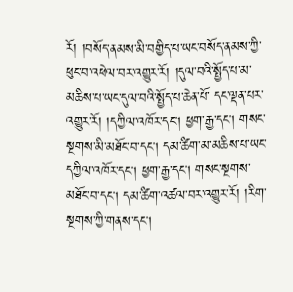རོ། །བསོད་ནམས་མི་བགྱིད་པ་ཡང་བསོད་ནམས་ཀྱི་ཕུང་བ་འཕེལ་བར་འགྱུར་རོ། །དུལ་བའི་སྤྱོད་པ་མ་མཆིས་པ་ཡང་དུལ་བའི་སྤྱོད་པ་ཆེན་པོ་ དང་ལྡན་པར་འགྱུར་རོ། །དཀྱིལ་འཁོར་དང། ཕྱག་རྒྱ་དང། གསང་སྔགས་མི་མཐོང་བ་དང། དམ་ཚིག་མ་མཆིས་པ་ཡང་དཀྱིལ་འཁོར་དང། ཕྱག་རྒྱ་དང། གསང་སྔགས་ མཐོང་བ་དང། དམ་ཚིག་འཚལ་བར་འགྱུར་རོ། །རིག་སྔགས་ཀྱི་གནས་དང།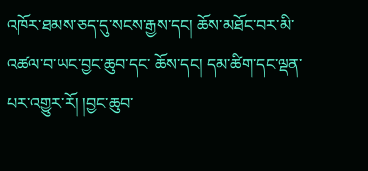འཁོར་ཐམས་ཅད་དུ་སངས་རྒྱས་དང། ཆོས་མཐོང་བར་མི་འཚལ་བ་ཡང་བྱང་ཆུབ་དང་ ཆོས་དང། དམ་ཚིག་དང་ལྡན་པར་འགྱུར་རོ། །བྱང་ཆུབ་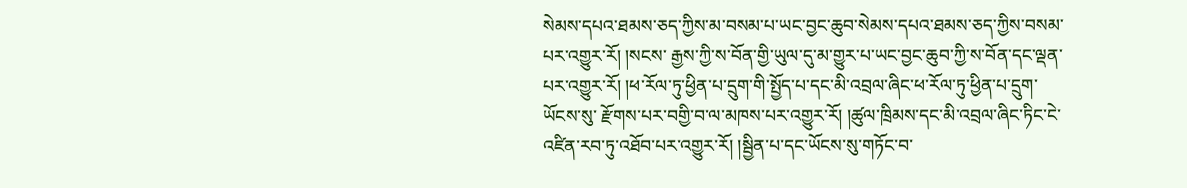སེམས་དཔའ་ཐམས་ཅད་ཀྱིས་མ་བསམ་པ་ཡང་བྱང་ཆུབ་སེམས་དཔའ་ཐམས་ཅད་ཀྱིས་བསམ་པར་འགྱུར་རོ། །སངས་ རྒྱས་ཀྱི་ས་བོན་གྱི་ཡུལ་དུ་མ་གྱུར་པ་ཡང་བྱང་ཆུབ་ཀྱི་ས་བོན་དང་ལྡན་པར་འགྱུར་རོ། །ཕ་རོལ་ཏུ་ཕྱིན་པ་དྲུག་གི་སྤྱོད་པ་དང་མི་འབྲལ་ཞིང་ཕ་རོལ་ཏུ་ཕྱིན་པ་དྲུག་ཡོངས་སུ་ རྫོགས་པར་བགྱི་བ་ལ་མཁས་པར་འགྱུར་རོ། །ཚུལ་ཁྲིམས་དང་མི་འབྲལ་ཞིང་ཏིང་ངེ་འཛིན་རབ་ཏུ་འཐོབ་པར་འགྱུར་རོ། །སྦྱིན་པ་དང་ཡོངས་སུ་གཏོང་བ་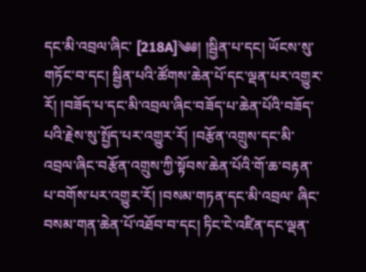དང་མི་འབྲལ་ཞིང་ [218A]༄༅། །སྦྱིན་པ་དང། ཡོངས་སུ་གཏོང་བ་དང། སྦྱིན་པའི་ཚོགས་ཆེན་པོ་དང་ལྡན་པར་འགྱུར་རོ། །བཟོད་པ་དང་མི་འབྲལ་ཞིང་བཟོད་པ་ཆེན་པོའི་བཟོད་ པའི་རྗེས་སུ་སྤྱོད་པར་འགྱུར་རོ། །བརྩོན་འགྲུས་དང་མི་འབྲལ་ཞིང་བརྩོན་འགྲུས་ཀྱི་སྟོབས་ཆེན་པོའི་གོ་ཆ་བརྟན་པ་བགོས་པར་འགྱུར་རོ། །བསམ་གཏན་དང་མི་འབྲལ་ ཞིང་བསམ་གན་ཆེན་པོ་འཐོབ་བ་དང། ཏིང་ངེ་འཛིན་དང་ལྡན་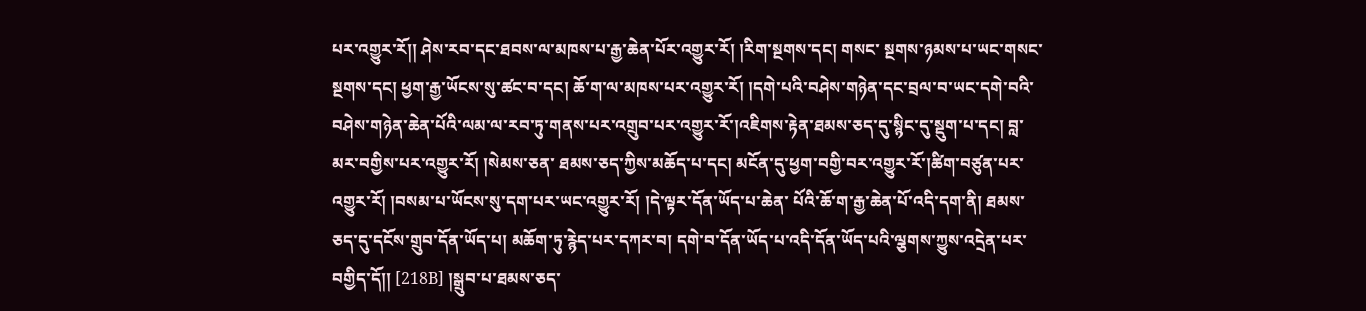པར་འགྱུར་རོ།། ཤེས་རབ་དང་ཐབས་ལ་མཁས་པ་རྒྱ་ཆེན་པོར་འགྱུར་རོ། །རིག་སྔགས་དང། གསང་ སྔགས་ཉམས་པ་ཡང་གསང་སྔགས་དང། ཕྱག་རྒྱ་ཡོངས་སུ་ཚང་བ་དང། ཆོ་ག་ལ་མཁས་པར་འགྱུར་རོ། །དགེ་པའི་བཤེས་གཉེན་དང་བྲལ་བ་ཡང་དགེ་བའི་ བཤེས་གཉེན་ཆེན་པོའི་ལམ་ལ་རབ་ཏུ་གནས་པར་འགྲུབ་པར་འགྱུར་རོ་།འཇིགས་རྟེན་ཐམས་ཅད་དུ་སྙིང་དུ་སྡུག་པ་དང། བླ་མར་བགྱིས་པར་འགྱུར་རོ། །སེམས་ཅན་ ཐམས་ཅད་ཀྱིས་མཆོད་པ་དང། མངོན་དུ་ཕྱག་བགྱི་བར་འགྱུར་རོ་།ཚིག་བཙུན་པར་འགྱུར་རོ། །བསམ་པ་ཡོངས་སུ་དག་པར་ཡང་འགྱུར་རོ། །དེ་ལྟར་དོན་ཡོད་པ་ཆེན་ པོའི་ཆོ་ག་རྒྱ་ཆེན་པོ་འདི་དག་ནི། ཐམས་ཅད་དུ་དངོས་གྲུབ་དོན་ཡོད་པ། མཆོག་ཏུ་རྙེད་པར་དཀར་བ། དགེ་བ་དོན་ཡོད་པ་འདི་དོན་ཡོད་པའི་ལྕགས་ཀྱུས་འདྲེན་པར་བགྱིད་དོ།། [218B] །སྒྲུབ་པ་ཐམས་ཅད་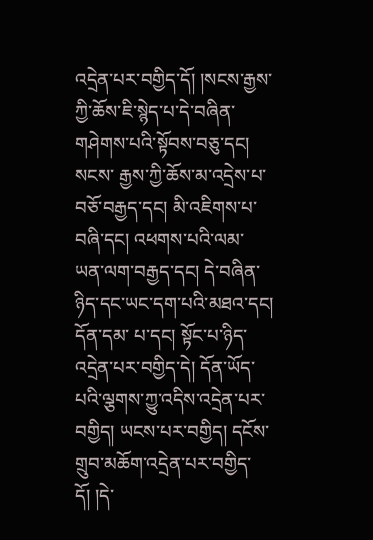འདྲེན་པར་བགྱིད་དོ། །སངས་རྒྱས་ཀྱི་ཆོས་ཇི་སྙེད་པ་དེ་བཞིན་གཤེགས་པའི་སྟོབས་བཅུ་དང། སངས་ རྒྱས་ཀྱི་ཆོས་མ་འདྲེས་པ་བཅོ་བརྒྱད་དང། མི་འཇིགས་པ་བཞི་དང། འཕགས་པའི་ལམ་ཡན་ལག་བརྒྱད་དང། དེ་བཞིན་ཉིད་དང་ཡང་དག་པའི་མཐའ་དང། དོན་དམ་ པ་དང། སྟོང་པ་ཉིད་འདྲེན་པར་བགྱིད་དེ། དོན་ཡོད་པའི་ལྕགས་ཀྱུ་འདིས་འདྲེན་པར་བགྱིད། ཡངས་པར་བགྱིད། དངོས་གྲུབ་མཆོག་འདྲེན་པར་བགྱིད་དོ། །དེ་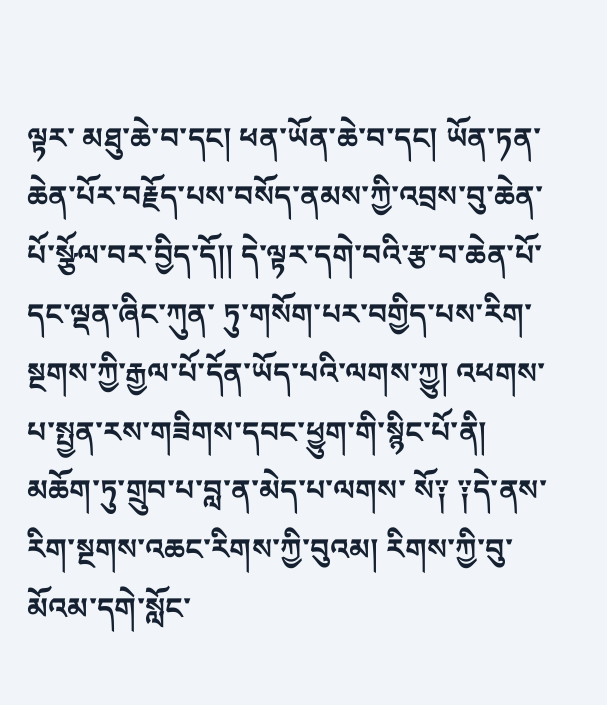ལྟར་ མཐུ་ཆེ་བ་དང། ཕན་ཡོན་ཆེ་བ་དང། ཡོན་ཏན་ཆེན་པོར་བརྗོད་པས་བསོད་ནམས་ཀྱི་འབྲས་བུ་ཆེན་པོ་སྩོལ་བར་བྱིད་དོ།། དེ་ལྟར་དགེ་བའི་རྩ་བ་ཆེན་པོ་དང་ལྡན་ཞིང་ཀུན་ ཏུ་གསོག་པར་བགྱིད་པས་རིག་སྔགས་ཀྱི་རྒྱལ་པོ་དོན་ཡོད་པའི་ལགས་ཀྱུ། འཕགས་པ་སྤྱན་རས་གཟིགས་དབང་ཕྱུག་གི་སྙིང་པོ་ནི། མཆོག་ཏུ་གྲུབ་པ་བླ་ན་མེད་པ་ལགས་ སོ༑ ༑དེ་ནས་རིག་སྔགས་འཆང་རིགས་ཀྱི་བུའམ། རིགས་ཀྱི་བུ་མོའམ་དགེ་སློང་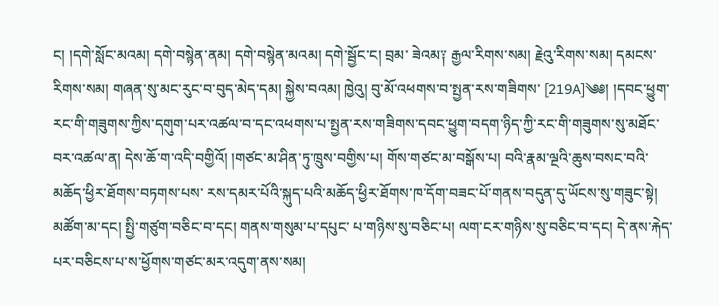ང། །དགེ་སློང་མའམ། དགེ་བསྙེན་ནམ། དགེ་བསྙེན་མའམ། དགེ་སྦྱོང་ང། བྲམ་ ཟེའམ༑ རྒྱལ་རིགས་སམ། རྗེའུ་རིགས་སམ། དམངས་རིགས་སམ། གཞན་སུ་མང་རུང་བ་བུད་མེད་དམ། སྐྱེས་བའམ། ཁྱེའུ། བུ་མོ་འཕགས་བ་སྤྱན་རས་གཟིགས་ [219A]༄༅། །དབང་ཕྱུག་རང་གི་གཟུགས་ཀྱིས་དགུག་པར་འཚལ་བ་དང་འཕགས་པ་སྤྱན་རས་གཟིགས་དབང་ཕྱུག་བདག་ཉིད་ཀྱི་རང་གི་གཟུགས་སུ་མཐོང་ བར་འཚལ་ན། དེས་ཆོ་ག་འདི་བགྱིའོ། །གཙང་མ་ཤིན་ཏུ་ཁྲུས་བགྱིས་པ། གོས་གཙང་མ་བསྒོས་པ། བའི་རྣམ་ལྔའི་ཆུས་བསང་བའི་མཆོད་ཕྱིར་ཐོགས་བཏགས་པས་ རས་དམར་པོའི་སྐུད་པའི་མཆོད་ཕྱིར་ཐོགས་ཁ་དོག་བཟང་པོ་གནས་བདུན་དུ་ཡོངས་སུ་གཟུང་སྟེ། མཚོག་མ་དང། སྤྱི་གཙུག་བཅིང་བ་དང། གནས་གསུམ་པ་དཔུང་ པ་གཉིས་སུ་བཅིང་པ། ལག་ངར་གཉིས་སུ་བཅིང་བ་དང། དེ་ནས་རྐེད་པར་བཅིངས་པ་ས་ཕྱོགས་གཙང་མར་འདུག་ནས་སམ།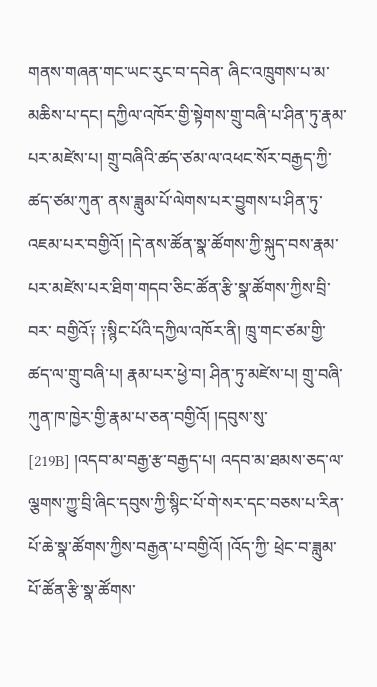གནས་གཞན་གང་ཡང་རུང་བ་དབེན་ ཞིང་འཁྲུགས་པ་མ་མཆིས་པ་དང། དཀྱིལ་འཁོར་གྱི་སྟེགས་གྲུ་བཞི་པ་ཤིན་ཏུ་རྣམ་པར་མཛེས་པ། གྲུ་བཞིའི་ཚད་ཙམ་ལ་འཕང་སོར་བརྒྱད་ཀྱི་ཚད་ཙམ་ཀུན་ ནས་ཟླུམ་པོ་ལེགས་པར་བྱུགས་པ་ཤིན་ཏུ་འཇམ་པར་བགྱིའོ། །དེ་ནས་ཚོན་སྣ་ཚོགས་ཀྱི་སྐུད་བས་རྣམ་པར་མཛེས་པར་ཐིག་གདབ་ཅིང་ཚོན་རྩི་སྣ་ཚོགས་ཀྱིས་བྲི་བར་ བགྱིའོ༑ ༑སྙིང་པོའི་དཀྱིལ་འཁོར་ནི། ཁྲུ་གང་ཙམ་གྱི་ཚད་ལ་གྲུ་བཞི་པ། རྣམ་པར་ཕྱེ་བ། ཤིན་ཏུ་མཛེས་པ། གྲུ་བཞི་ཀུན་ཁ་ཁྱེར་གྱི་རྣམ་པ་ཅན་བགྱིའོ། །དབུས་སུ་ [219B] །འདབ་མ་བརྒྱ་རྩ་བརྒྱད་པ། འདབ་མ་ཐམས་ཅད་ལ་ལྕགས་ཀྱུ་བྲི་ཞིང་དབུས་ཀྱི་སྙིང་པོ་གེ་སར་དང་བཅས་པ་རིན་པོ་ཆེ་སྣ་ཚོགས་ཀྱིས་བརྒྱན་པ་བགྱིའོ། །འོད་ཀྱི་ ཕྲེང་བ་ཟླུམ་པོ་ཚོན་རྩི་སྣ་ཚོགས་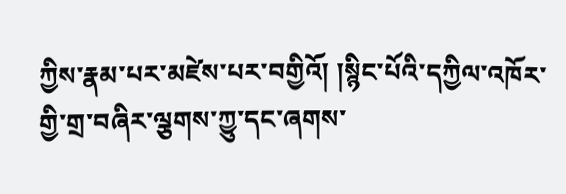ཀྱིས་རྣམ་པར་མཛེས་པར་བགྱིའོ། །སྙིང་པོའི་དཀྱིལ་འཁོར་གྱི་གྲ་བཞིར་ལྕགས་ཀྱུ་དང་ཞགས་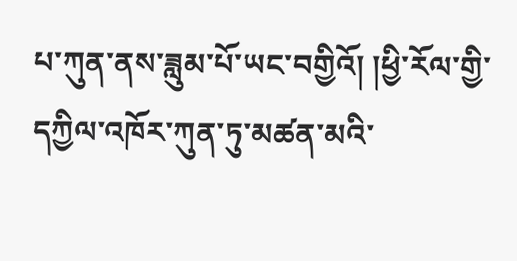པ་ཀུན་ནས་ཟླུམ་པོ་ཡང་བགྱིའོ། །ཕྱི་རོལ་གྱི་ དཀྱིལ་འཁོར་ཀུན་ཏུ་མཚན་མའི་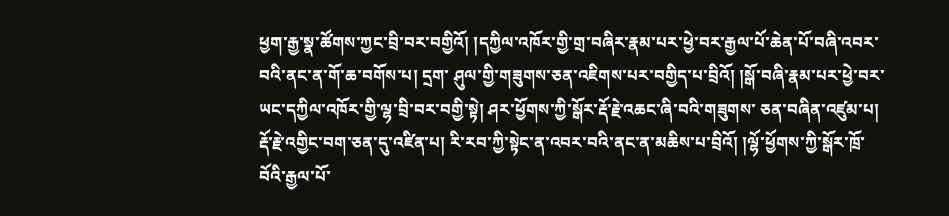ཕྱག་རྒྱ་སྣ་ཚོགས་ཀྱང་བྲི་བར་བགྱིའོ། །དཀྱིལ་འཁོར་གྱི་གྲ་བཞིར་རྣམ་པར་ཕྱེ་བར་རྒྱལ་པོ་ཆེན་པོ་བཞི་འབར་བའི་ནང་ན་གོ་ཆ་བགོས་པ། དྲག་ ཤུལ་གྱི་གཟུགས་ཅན་འཇིགས་པར་བགྱིད་པ་བྲིའོ། །སྒོ་བཞི་རྣམ་པར་ཕྱེ་བར་ཡང་དཀྱིལ་འཁོར་གྱི་ལྷ་བྲི་བར་བགྱི་སྟེ། ཤར་ཕྱོགས་ཀྱི་སྒོར་རྡོ་རྗེ་འཆང་ཞི་བའི་གཟུགས་ ཅན་བཞིན་འཛུམ་པ། རྡོ་རྗེ་འགྱིང་བག་ཅན་དུ་འཛིན་པ། རི་རབ་ཀྱི་སྟེང་ན་འབར་བའི་ནང་ན་མཆིས་པ་བྲིའོ། །ལྷོ་ཕྱོགས་ཀྱི་སྒོར་ཁྲོ་བོའི་རྒྱལ་པོ་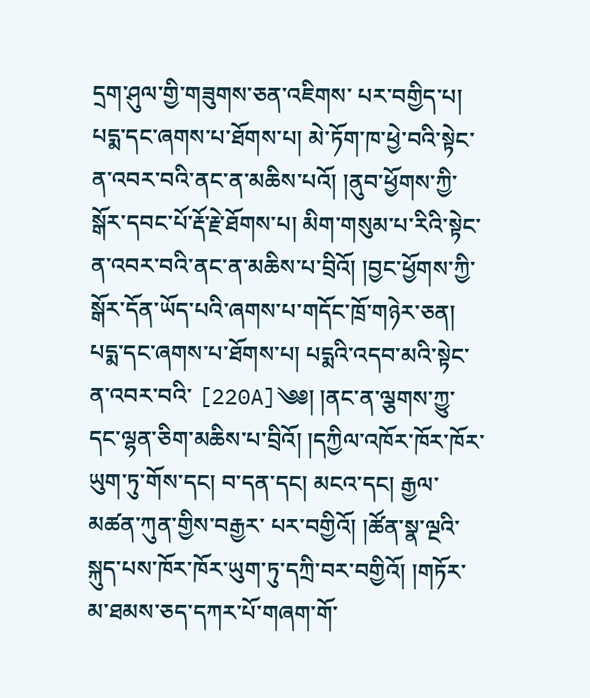དྲག་ཤུལ་གྱི་གཟུགས་ཅན་འཇིགས་ པར་བགྱིད་པ། པདྨ་དང་ཞགས་པ་ཐོགས་པ། མེ་ཏོག་ཁ་ཕྱེ་བའི་སྟེང་ན་འབར་བའི་ནང་ན་མཆིས་པའོ། །ནུབ་ཕྱོགས་ཀྱི་སྒོར་དབང་པོ་རྡོ་རྗེ་ཐོགས་པ། མིག་གསུམ་པ་རིའི་སྟེང་ ན་འབར་བའི་ནང་ན་མཆིས་པ་བྲིའོ། །བྱང་ཕྱོགས་ཀྱི་སྒོར་དོན་ཡོད་པའི་ཞགས་པ་གདོང་ཁྲོ་གཉེར་ཅན། པདྨ་དང་ཞགས་པ་ཐོགས་པ། པདྨའི་འདབ་མའི་སྟེང་ན་འབར་བའི་ [220A]༄༅། །ནང་ན་ལྕགས་ཀྱུ་དང་ལྷན་ཅིག་མཆིས་པ་བྲིའོ། །དཀྱིལ་འཁོར་ཁོར་ཁོར་ཡུག་ཏུ་གོས་དང། བ་དན་དང། མངའ་དང། རྒྱལ་མཚན་ཀུན་གྱིས་བརྒྱར་ པར་བགྱིའོ། །ཚོན་སྣ་ལྔའི་སྐུད་པས་ཁོར་ཁོར་ཡུག་ཏུ་དཀྲི་བར་བགྱིའོ། །གཏོར་མ་ཐམས་ཅད་དཀར་པོ་གཞག་གོ་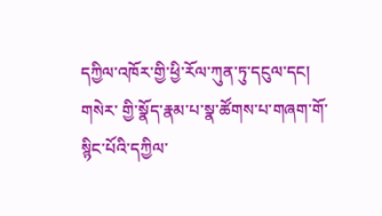དཀྱིལ་འཁོར་གྱི་ཕྱི་རོལ་ཀུན་ཏུ་དངུལ་དང། གསེར་ གྱི་སྣོད་རྣམ་པ་སྣ་ཚོགས་པ་གཞག་གོ་སྙིང་པོའི་དཀྱིལ་